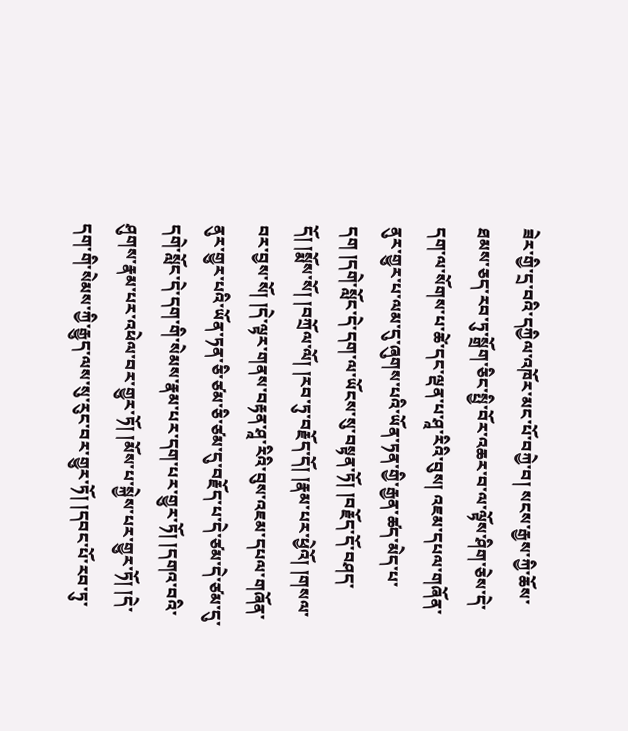ཟེར་གྱི་དྲ་བའི་དཀྱིལ་འཁོར་མང་པོ་བཀྱེ་བ། སངས་རྒྱས་ཀྱི་ཆོས་ཐམས་ཅད་རབ་ཏུ་སྒྲོག་ཅིང་སྤྱི་བོར་འཆར་བ་ལ་ལྟོས་ཤིག་ཅེས་དེ་དག་ལ་སོགས་པ་ཚེ་དང་ལྡན་པ་ཤཱ་རིའི་བུས། འཇམ་དཔལ་གཞོན་ནུར་གྱུར་པ་ལམ་དུ་ཞུགས་པའི་ཡོན་ཏན་གྱི་རྒྱན་ཚད་མེད་པ་དག །དགེ་སློང་དེ་དག་ལ་ཡོངས་སུ་བསྟན་ཏོ། །བརྗོད་དོ་བཤད་དོ། །སྨོས་སོ། །བཀྲོལ་ལོ། །རབ་ཏུ་བརྗོད་དོ། །རྣམ་པར་ཕྱེའོ། །གསལ་བར་བྱས་སོ། །དེ་ལྟར་གནས་བརྟན་ཤཱ་རིའི་བུས་འཇམ་དཔལ་གཞོན་ནུར་གྱུར་པའི་ཡོན་ཏན་ཅི་ཙམ་ཅི་ཙམ་དུ་བརྗོད་པ་དེ་ཙམ་དེ་ཙམ་དུ་དགེ་སློང་དེ་དག་གི་སེམས་རྣམ་པར་དག་པར་གྱུར་ཏོ། །དགའ་བའི་ཤུགས་རྣམ་པར་འཕེལ་བར་གྱུར་ཏོ། །མོས་པ་སྐྱེས་པར་གྱུར་ཏོ། །དེ་དག་གི་སེམས་ཀྱི་རྒྱུད་ལས་སུ་རུང་བར་གྱུར་ཏོ། །དབང་པོ་རབ་ཏུ་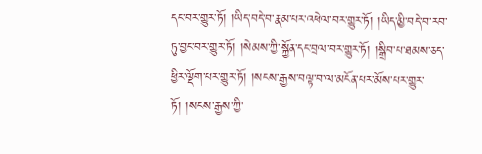དང་བར་གྱུར་ཏོ། །ཡིད་བདེ་བ་རྣམ་པར་འཕེལ་བར་གྱུར་ཏོ། །ཡིད་མྱི་བདེ་བ་རབ་ཏུ་བྱང་བར་གྱུར་ཏོ། །སེམས་ཀྱི་སྐྱོན་དང་བྲལ་བར་གྱུར་ཏོ། །སྒྲིབ་པ་ཐམས་ཅད་ཕྱིར་ལྡོག་པར་གྱུར་ཏོ། །སངས་རྒྱས་བལྟ་བ་ལ་མངོན་པར་མོས་པར་གྱུར་ཏོ། །སངས་རྒྱས་ཀྱི་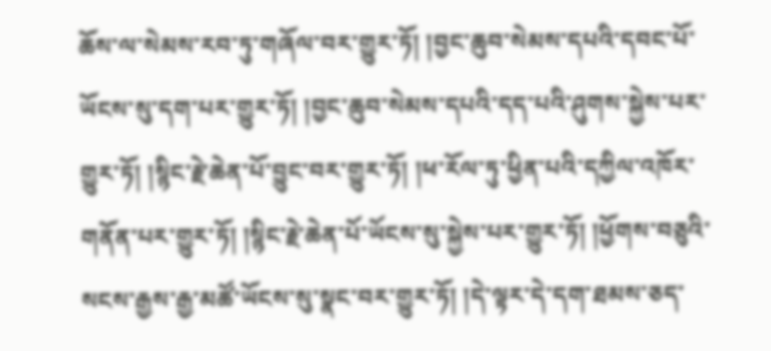ཆོས་ལ་སེམས་རབ་ཏུ་གཞོལ་བར་གྱུར་ཏོ། །བྱང་ཆུབ་སེམས་དཔའི་དབང་པོ་ཡོངས་སུ་དག་པར་གྱུར་ཏོ། །བྱང་ཆུབ་སེམས་དཔའི་དད་པའི་ཤུགས་སྐྱེས་པར་གྱུར་ཏོ། །སྙིང་རྗེ་ཆེན་པོ་བྱུང་བར་གྱུར་ཏོ། །ཕ་རོལ་ཏུ་ཕྱིན་པའི་དཀྱིལ་འཁོར་གནོན་པར་གྱུར་ཏོ། །སྙིང་རྗེ་ཆེན་པོ་ཡོངས་སུ་སྐྱེས་པར་གྱུར་ཏོ། །ཕྱོགས་བཅུའི་སངས་རྒྱས་རྒྱ་མཚོ་ཡོངས་སུ་སྣང་བར་གྱུར་ཏོ། །དེ་ལྟར་དེ་དག་ཐམས་ཅད་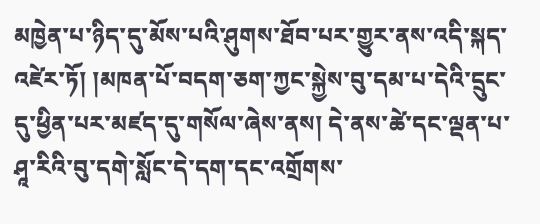མཁྱེན་པ་ཉིད་དུ་མོས་པའི་ཤུགས་ཐོབ་པར་གྱུར་ནས་འདི་སྐད་འཛེར་ཏོ། །མཁན་པོ་བདག་ཅག་ཀྱང་སྐྱེས་བུ་དམ་པ་དེའི་དྲུང་དུ་ཕྱིན་པར་མཛད་དུ་གསོལ་ཞེས་ནས། དེ་ནས་ཚེ་དང་ལྡན་པ་ཤཱ་རིའི་བུ་དགེ་སློང་དེ་དག་དང་འགྲོགས་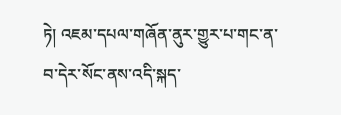ཏེ། འཇམ་དཔལ་གཞོན་ནུར་གྱུར་པ་གང་ན་བ་དེར་སོང་ནས་འདི་སྐད་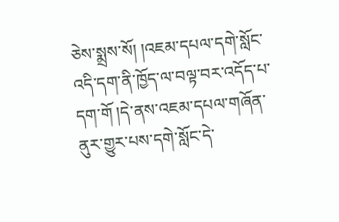ཅེས་སྨྲས་སོ། །འཇམ་དཔལ་དགེ་སློང་འདི་དག་ནི་ཁྱོད་ལ་བལྟ་བར་འདོད་པ་དག་གོ །དེ་ནས་འཇམ་དཔལ་གཞོན་ནུར་གྱུར་པས་དགེ་སློང་དེ་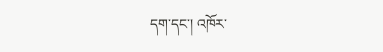དག་དང་། འཁོར་